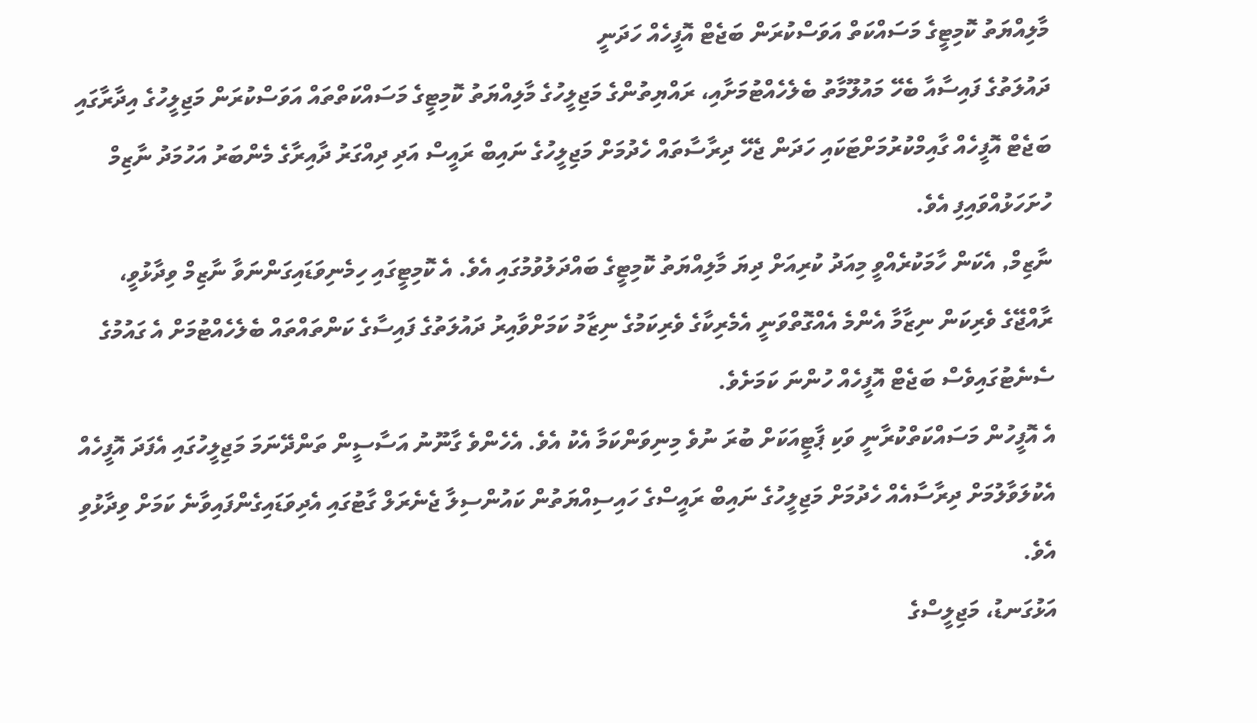މާލިއްޔަތު ކޮމިޓީގެ މަސައްކަތް އަވަސްކުރަން ބަޖެޓް އޮފީހެއް ހަދަނީ
ދައުލަތުގެ ފައިސާއާ ބެހޭ މައުލޫމާތު ބެލެހެއްޓުމަށާއި، ރައްޔިތުންގެ މަޖިލީހުގެ މާލިއްޔަތު ކޮމިޓީގެ މަސައްކަތްތައް އަވަސްކުރަން މަޖިލީހުގެ އިދާރާގައި ބަޖެޓް އޮފީހެއް ގާއިމްކުރުމަށްޓަކައި ހަދަން ޖެހޭ ދިރާސާތައް ހެދުމަށް މަޖިލީހުގެ ނައިބް ރައީސް އަދި ދިއްގަރު ދާއިރާގެ މެންބަރު އަހުމަދު ނާޒިމް ހުށަހަޅުއްވައިފި އެވެ.
ނާޒިމް, އެކަން ހާމަކުރެއްވީ މިއަދު ކުރިއަށް ދިޔަ މާލިއްޔަތު ކޮމިޓީގެ ބައްދަލުވުމުގައި އެވެ. އެ ކޮމިޓީގައި ހިމެނިވަޑައިގަންނަވާ ނާޒިމް ވިދާޅުވީ، ރާއްޖޭގެ ވެރިކަން ނިޒާމާ އެންމެ އެއްގޮތްވަނީ އެމެރިކާގެ ވެރިކަމުގެ ނިޒާމު ކަމަށްވާއިރު ދައުލަތުގެ ފައިސާގެ ކަންތައްތައް ބެލެހެއްޓުމަށް އެ ގައުމުގެ ސެނެޓުގައިވެސް ބަޖެޓް އޮފީހެއް ހުންނަ ކަމަށެވެ.
އެ އޮފީހުން މަސައްކަތްކުރާނީ ވަކި ޕާޓީއަކަށް ބުރަ ނުވެ މިނިވަންކަމާ އެކު އެވެ. އެހެންވެ ގާނޫނު އަސާސީން ތަންދޭނަމަ މަޖިލީހުގައި އެފަދަ އޮފީހެއް އެކުލަވާލުމަށް ދިރާސާއެއް ހެދުމަށް މަޖިލީހުގެ ނައިބް ރައީސްގެ ހައިސިއްޔަތުން ކައުންސިލާ ޖެނެރަލް ގާޓުގައި އެދިވަޑައިގެންފައިވާނެ ކަމަށް ވިދާޅުވި އެވެ.
އަޅުގަނޑު، މަޖިލީސްގެ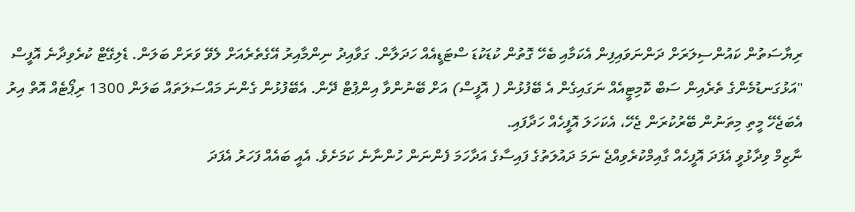ރިޔާސަތުން ކައުންސިލަރަށް ދަންނަވައިފިން އެކަމާއި ބެހޭ ގޮތުން ކުޑަކުޑަ ސްޓަޑީއެއް ހަދަލާން. ގަވާއިދު ނިންމާއިރު އޭގެތެރެއަށް ލެވޭ ވަރަށް ބަލަން. ޑެލިގޭޓް ކުރެވިދާނެ އޮފީސް
"އަޅުގަނޑުމެންގެ ތެރެއިން ސަބް ކޮމިޓީއެއް ނަގައިގެން އެ ބޭފުޅުން ( އޮފީސް) އަށް ބޭނުންވާ އިންޕުޓް ދޭން. އެބޭފުޅުން ގެންނަ މައްސަލަތައް ބަލަން 1300 ރިޕޯޓެއް އޮތް އިރު އެބަޖެހޭ މީތި މިތަނުން ބޭރުކުރަން ޖެހޭ، އެކަހަލަ އޮފީހެއް ހަދާފައި.
ނާޒިމް ވިދާޅުވީ އެފަދަ އޮފީހެއް ގާއިމްކުރެވިއްޖެ ނަމަ ދައުލަތުގެ ފައިސާގެ އަދާހަމަ ފެންނަން ހުންނާނެ ކަމަށެވެ. އެއީ ބައެއް ފަހަރު އެފަދަ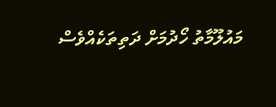މައުލޫމާތު ހޯދުމަށް ދަތިތަކެއްވެސް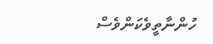ހުންނާތީވެކަންވެސް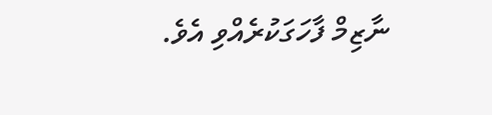ނާޒިމް ފާހަގަކުރެއްވި އެވެ.